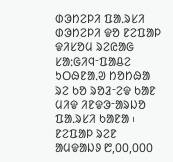ᱰᱳᱴᱮᱞᱤ ᱯᱟᱹᱨᱥᱤ
ᱰᱳᱴᱮᱞᱤ ᱫᱚ ᱱᱮᱯᱟᱞ ᱫᱤᱥᱚᱢ ᱨᱮᱭᱟᱜ ᱥᱟᱺᱜᱤᱧᱼᱯᱟᱪᱮ ᱩᱛᱷᱱᱟᱹᱣ ᱴᱚᱴᱷᱟ ᱨᱮ ᱠᱚ ᱨᱚᱲᱼᱮᱫ ᱠᱟᱱ ᱢᱤᱫ ᱤᱱᱫᱳᱼᱟᱨᱡᱚ ᱯᱟᱹᱨᱥᱤ ᱠᱟᱱᱟ ᱾ ᱱᱮᱯᱟᱞ ᱨᱮᱱ ᱟᱢᱫᱟᱡᱽ ᱘,᱐᱐,᱐᱐᱐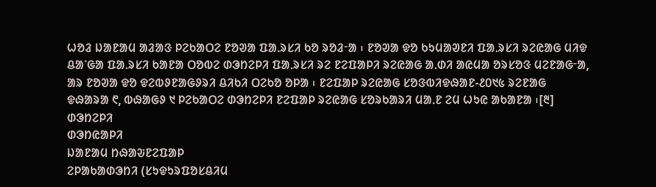ᱦᱚᱲ ᱡᱟᱱᱟᱢ ᱟᱲᱟᱝ ᱞᱮᱠᱟᱛᱮ ᱱᱚᱣᱟ ᱯᱟᱹᱨᱥᱤ ᱠᱚ ᱨᱚᱲᱼᱟ ᱾ ᱱᱚᱣᱟ ᱫᱚ ᱠᱩᱢᱟᱣᱱᱤ ᱯᱟᱹᱨᱥᱤ ᱨᱮᱭᱟᱜ ᱢᱤᱫ ᱪᱟᱸᱜᱟ ᱯᱟᱹᱨᱥᱤ ᱠᱟᱱᱟ ᱛᱚᱵᱮ ᱰᱳᱴᱮᱞᱤ ᱯᱟᱹᱨᱥᱤ ᱨᱮ ᱱᱮᱯᱟᱞᱤ ᱨᱮᱭᱟᱜ ᱟᱹᱰᱤ ᱟᱭᱢᱟ ᱚᱨᱥᱚᱝ ᱢᱮᱱᱟᱜᱼᱟ, ᱟᱨ ᱱᱚᱣᱟ ᱫᱚ ᱫᱮᱵᱽᱱᱟᱜᱽᱨᱤ ᱪᱤᱠᱤ ᱛᱮᱠᱚ ᱚᱞᱟ ᱾ ᱱᱮᱯᱟᱞ ᱨᱮᱭᱟᱜ ᱥᱚᱝᱵᱤᱫᱷᱟᱱ-᱒᱐᱑᱕ ᱨᱮᱱᱟᱜ ᱫᱷᱟᱨᱟ ᱖, ᱵᱷᱟᱜᱽ ᱑ ᱞᱮᱠᱟᱛᱮ ᱰᱳᱴᱮᱞᱤ ᱱᱮᱯᱟᱞ ᱨᱮᱭᱟᱜ ᱥᱚᱨᱠᱟᱨᱤ ᱢᱟᱹᱱ ᱮᱢ ᱦᱩᱭ ᱟᱠᱟᱱᱟ ᱾[᱓]
ᱰᱳᱴᱮᱞᱤ
ᱰᱳᱴᱭᱟᱞᱤ
ᱡᱟᱱᱟᱢ ᱴᱷᱟᱶᱱᱮᱯᱟᱞ
ᱮᱞᱟᱠᱟᱰᱳᱴᱤ (ᱥᱩᱫᱩᱨᱯᱚᱥᱪᱤᱢ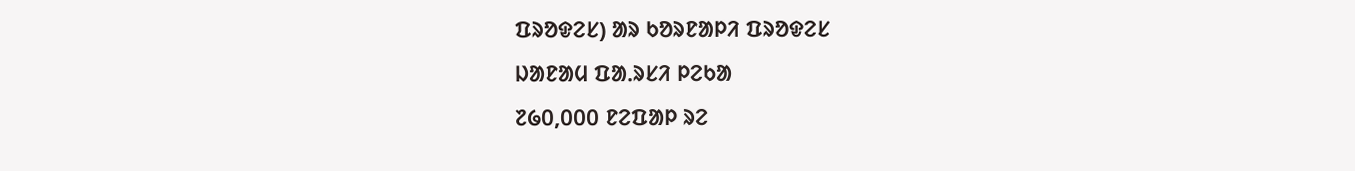ᱯᱨᱚᱫᱮᱥ) ᱟᱨ ᱠᱚᱨᱱᱟᱞᱤ ᱯᱨᱚᱫᱮᱥ
ᱡᱟᱱᱟᱢ ᱯᱟᱹᱨᱥᱤ ᱞᱮᱠᱟ
᱗᱙᱐,᱐᱐᱐ ᱱᱮᱯᱟᱞ ᱨᱮ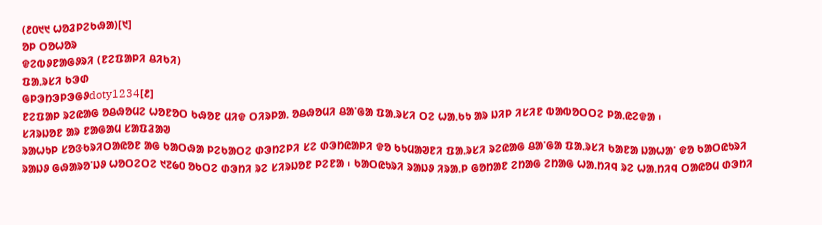(᱒᱐᱑᱑ ᱦᱚᱲᱞᱮᱠᱷᱟ)[᱑]
ᱚᱞ ᱛᱚᱦᱚᱨ
ᱫᱮᱵᱽᱱᱟᱜᱽᱨᱤ (ᱱᱮᱯᱟᱞᱤ ᱪᱤᱠᱤ)
ᱯᱟᱹᱨᱥᱤ ᱠᱳᱰ
ᱜᱞᱳᱴᱳᱞᱳᱜᱽdoty1234[᱒]
ᱱᱮᱯᱟᱞ ᱨᱮᱭᱟᱜ ᱚᱪᱷᱚᱢᱮ ᱦᱚᱱᱚᱛ ᱠᱷᱚᱱ ᱢᱤᱫ ᱛᱤᱨᱞᱟᱹ ᱚᱪᱷᱚᱢᱤ ᱪᱟᱸᱜᱟ ᱯᱟᱹᱨᱥᱤ ᱛᱮ ᱦᱟᱹᱠᱩ ᱟᱨ ᱡᱤᱞ ᱤᱥᱤᱱ ᱵᱟᱵᱚᱛᱛᱮ ᱞᱟᱹᱭᱮᱫᱟ ᱾
ᱥᱤᱨᱡᱚᱱ ᱟᱨ ᱱᱟᱜᱟᱢ ᱥᱟᱯᱲᱟᱣ
ᱨᱟᱦᱩᱞ ᱥᱚᱝᱠᱨᱤᱛᱟᱭᱚᱱ ᱟᱜ ᱠᱟᱛᱷᱟ ᱞᱮᱠᱟᱛᱮ ᱰᱳᱴᱮᱞᱤ ᱥᱮ ᱰᱳᱴᱭᱟᱞᱤ ᱫᱚ ᱠᱩᱢᱟᱣᱱᱤ ᱯᱟᱹᱨᱥᱤ ᱨᱮᱭᱟᱜ ᱪᱟᱸᱜᱟ ᱯᱟᱹᱨᱥᱤ ᱠᱟᱱᱟ ᱡᱟᱦᱟᱸ ᱫᱚ ᱠᱟᱛᱭᱩᱨᱤ ᱨᱟᱡᱽ ᱜᱷᱟᱨᱚᱸᱡᱽ ᱦᱚᱛᱮᱛᱮ ᱑᱗᱙᱐ ᱚᱠᱛᱮ ᱰᱳᱴᱤ ᱨᱮ ᱥᱤᱨᱡᱚᱱ ᱞᱮᱱᱟ ᱾ ᱠᱟᱛᱭᱩᱨᱤ ᱨᱟᱡᱽ ᱤᱨᱟᱹᱞ ᱜᱚᱴᱟᱱ ᱮᱴᱟᱜ ᱮᱴᱟᱜ ᱦᱟᱹᱴᱤᱧ ᱨᱮ ᱦᱟᱹᱴᱤᱧ ᱛᱟᱭᱚᱢ ᱰᱳᱴᱤ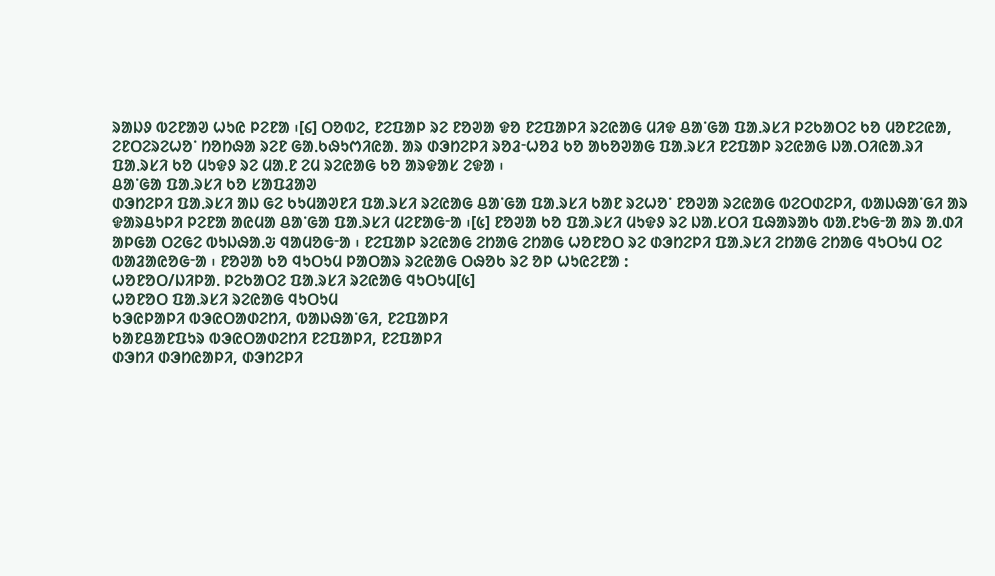ᱨᱟᱡᱽ ᱵᱮᱱᱟᱣ ᱦᱩᱭ ᱞᱮᱱᱟ ᱾[᱔] ᱛᱚᱵᱮ, ᱱᱮᱯᱟᱞ ᱨᱮ ᱱᱚᱣᱟ ᱫᱚ ᱱᱮᱯᱟᱞᱤ ᱨᱮᱭᱟᱜ ᱢᱤᱫ ᱪᱟᱸᱜᱟ ᱯᱟᱹᱨᱥᱤ ᱞᱮᱠᱟᱛᱮ ᱠᱚ ᱢᱚᱱᱮᱭᱟ, ᱮᱱᱛᱮᱨᱮᱦᱚᱸ ᱴᱚᱴᱷᱟ ᱨᱮᱱ ᱜᱟᱹᱠᱷᱩᱬᱤᱭᱟᱹ ᱟᱨ ᱰᱳᱴᱮᱞᱤ ᱨᱚᱲᱼᱦᱚᱲ ᱠᱚ ᱟᱠᱚᱣᱟᱜ ᱯᱟᱹᱨᱥᱤ ᱱᱮᱯᱟᱞ ᱨᱮᱭᱟᱜ ᱡᱟᱹᱛᱤᱭᱟᱹᱨᱤ ᱯᱟᱹᱨᱥᱤ ᱠᱚ ᱢᱩᱫᱽ ᱨᱮ ᱢᱟᱹᱱ ᱮᱢ ᱨᱮᱭᱟᱜ ᱠᱚ ᱟᱨᱫᱟᱥ ᱮᱫᱟ ᱾
ᱪᱟᱸᱜᱟ ᱯᱟᱹᱨᱥᱤ ᱠᱚ ᱥᱟᱯᱲᱟᱣ
ᱰᱳᱴᱮᱞᱤ ᱯᱟᱹᱨᱥᱤ ᱟᱡ ᱜᱮ ᱠᱩᱢᱟᱣᱱᱤ ᱯᱟᱹᱨᱥᱤ ᱨᱮᱭᱟᱜ ᱪᱟᱸᱜᱟ ᱯᱟᱹᱨᱥᱤ ᱠᱟᱱ ᱨᱮᱦᱚᱸ ᱱᱚᱣᱟ ᱨᱮᱭᱟᱜ ᱵᱮᱛᱰᱮᱞᱤ, ᱵᱟᱡᱷᱟᱸᱜᱤ ᱟᱨ ᱫᱟᱨᱪᱩᱞᱤ ᱞᱮᱱᱟ ᱟᱭᱢᱟ ᱪᱟᱸᱜᱟ ᱯᱟᱹᱨᱥᱤ ᱢᱮᱱᱟᱜᱼᱟ ᱾[᱕] ᱱᱚᱣᱟ ᱠᱚ ᱯᱟᱹᱨᱥᱤ ᱢᱩᱫᱽ ᱨᱮ ᱡᱟᱹᱥᱛᱤ ᱯᱷᱟᱨᱟᱠ ᱵᱟᱹᱱᱩᱜᱼᱟ ᱟᱨ ᱟᱹᱰᱤ ᱟᱞᱜᱟ ᱛᱮᱜᱮ ᱵᱩᱡᱷᱟᱹᱶ ᱧᱟᱢᱚᱜᱼᱟ ᱾ ᱱᱮᱯᱟᱞ ᱨᱮᱭᱟᱜ ᱮᱴᱟᱜ ᱮᱴᱟᱜ ᱦᱚᱱᱚᱛ ᱨᱮ ᱰᱳᱴᱮᱞᱤ ᱯᱟᱹᱨᱥᱤ ᱮᱴᱟᱜ ᱮᱴᱟᱜ ᱧᱩᱛᱩᱢ ᱛᱮ ᱵᱟᱲᱟᱭᱚᱜᱼᱟ ᱾ ᱱᱚᱣᱟ ᱠᱚ ᱧᱩᱛᱩᱢ ᱞᱟᱛᱟᱨ ᱨᱮᱭᱟᱜ ᱛᱷᱚᱠ ᱨᱮ ᱚᱞ ᱦᱩᱭᱮᱱᱟ :
ᱦᱚᱱᱚᱛ/ᱡᱤᱞᱟᱹ ᱞᱮᱠᱟᱛᱮ ᱯᱟᱹᱨᱥᱤ ᱨᱮᱭᱟᱜ ᱧᱩᱛᱩᱢ[᱕]
ᱦᱚᱱᱚᱛ ᱯᱟᱹᱨᱥᱤ ᱨᱮᱭᱟᱜ ᱧᱩᱛᱩᱢ
ᱠᱳᱭᱞᱟᱞᱤ ᱵᱳᱭᱛᱟᱰᱮᱴᱤ, ᱵᱟᱡᱷᱟᱸᱜᱤ, ᱱᱮᱯᱟᱞᱤ
ᱠᱟᱱᱪᱟᱱᱯᱩᱨ ᱵᱳᱭᱛᱟᱰᱮᱴᱤ ᱱᱮᱯᱟᱞᱤ, ᱱᱮᱯᱟᱞᱤ
ᱰᱳᱴᱤ ᱰᱳᱴᱭᱟᱞᱤ, ᱰᱳᱴᱮᱞᱤ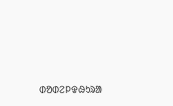ᱰᱚᱰᱮᱞᱫᱷᱩᱨᱟ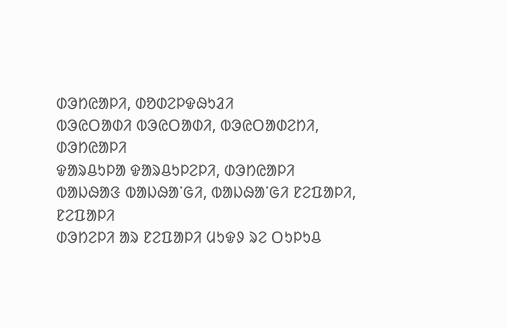ᱰᱳᱴᱭᱟᱞᱤ, ᱰᱚᱰᱮᱞᱫᱷᱩᱲᱤ
ᱵᱳᱭᱛᱟᱰᱤ ᱵᱳᱭᱛᱟᱰᱤ, ᱵᱳᱭᱛᱟᱰᱮᱴᱤ, ᱰᱳᱴᱭᱟᱞᱤ
ᱫᱟᱨᱪᱩᱞᱟ ᱫᱟᱨᱪᱩᱞᱮᱞᱤ, ᱰᱳᱴᱭᱟᱞᱤ
ᱵᱟᱡᱷᱟᱝ ᱵᱟᱡᱷᱟᱸᱜᱤ, ᱵᱟᱡᱷᱟᱸᱜᱤ ᱱᱮᱯᱟᱞᱤ, ᱱᱮᱯᱟᱞᱤ
ᱰᱳᱴᱮᱞᱤ ᱟᱨ ᱱᱮᱯᱟᱞᱤ ᱢᱩᱫᱽ ᱨᱮ ᱛᱩᱞᱩᱪ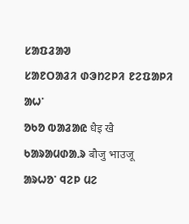ᱥᱟᱯᱲᱟᱣ
ᱥᱟᱱᱛᱟᱲᱤ ᱰᱳᱴᱮᱞᱤ ᱱᱮᱯᱟᱞᱤ
ᱟᱦᱸ
ᱚᱠᱚ ᱵᱟᱲᱟᱭ धैइ खै
ᱠᱟᱨᱟᱢᱰᱟᱹᱨ बौजु भाउजू
ᱟᱨᱦᱚᱸ ᱧᱮᱞ ᱢᱮ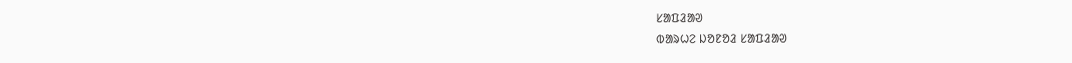ᱥᱟᱯᱲᱟᱣ
ᱵᱟᱨᱦᱮ ᱡᱚᱱᱚᱲ ᱥᱟᱯᱲᱟᱣ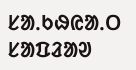ᱥᱟᱹᱠᱷᱭᱟᱹᱛ ᱥᱟᱯᱲᱟᱣ